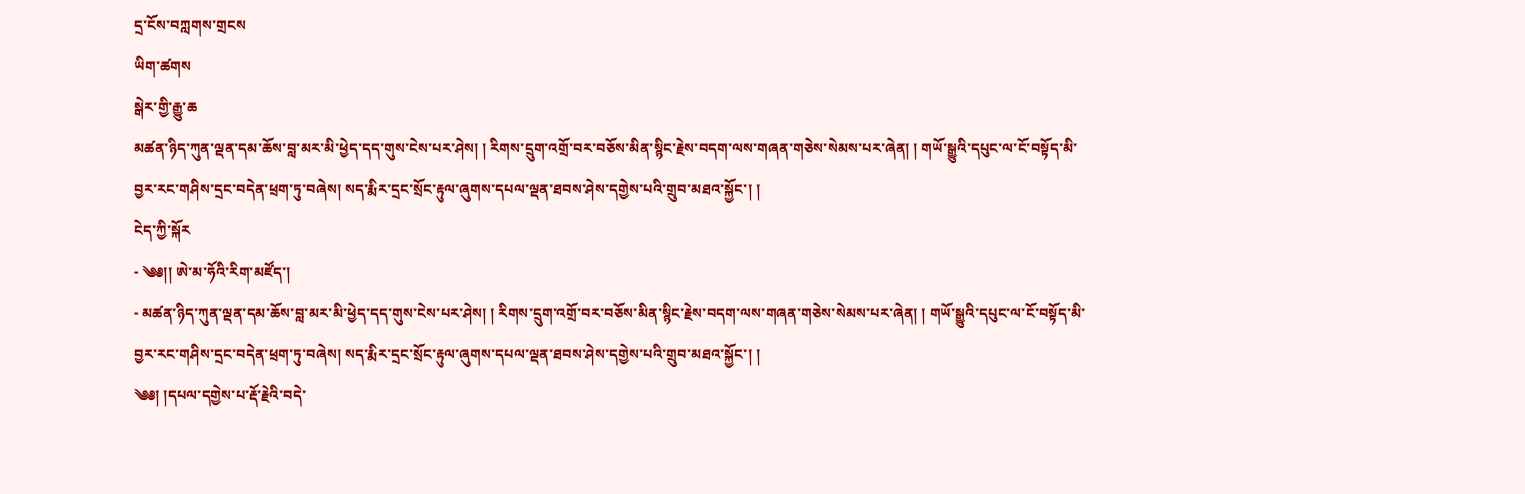དྲ་ངོས་བཀླགས་གྲངས
ཡིག་ཚགས
སྒེར་གྱི་རྒྱུ་ཆ
མཚན་ཉིད་ཀུན་ལྡན་དམ་ཆོས་བླ་མར་མི་ཕྱེད་དད་གུས་ངེས་པར་ཤེས། ། རིགས་དྲུག་འགྲོ་བར་བཅོས་མིན་སྙིང་རྗེས་བདག་ལས་གཞན་གཅེས་སེམས་པར་ཞེན། ། གཡོ་སྒྱུའི་དཔུང་ལ་ངོ་བསྟོད་མི་བྱར་རང་གཤིས་དྲང་བདེན་ཕྲག་ཏུ་བཞེས། སད་རྨིར་དྲང་སྲོང་རྟུལ་ཞུགས་དཔལ་ལྡན་ཐབས་ཤེས་དགྱེས་པའི་གྲུབ་མཐའ་སྐྱོང་། །
ངེད་ཀྱི་སྐོར
- ༄༅།། ཨེ་མ་ཧོའི་རིག་མཛོད་།
- མཚན་ཉིད་ཀུན་ལྡན་དམ་ཆོས་བླ་མར་མི་ཕྱེད་དད་གུས་ངེས་པར་ཤེས། ། རིགས་དྲུག་འགྲོ་བར་བཅོས་མིན་སྙིང་རྗེས་བདག་ལས་གཞན་གཅེས་སེམས་པར་ཞེན། ། གཡོ་སྒྱུའི་དཔུང་ལ་ངོ་བསྟོད་མི་བྱར་རང་གཤིས་དྲང་བདེན་ཕྲག་ཏུ་བཞེས། སད་རྨིར་དྲང་སྲོང་རྟུལ་ཞུགས་དཔལ་ལྡན་ཐབས་ཤེས་དགྱེས་པའི་གྲུབ་མཐའ་སྐྱོང་། །
༄༅། །དཔལ་དགྱེས་པ་རྡོ་རྗེའི་བདེ་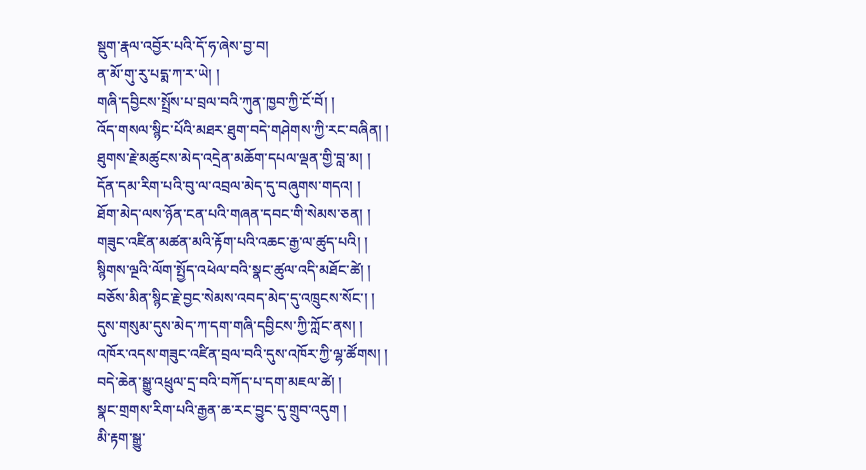སྡུག་རྣལ་འབྱོར་པའི་དོ་ཧ་ཞེས་བྱ་བ།
ན་མོ་གུ་རུ་པདྨ་ཀ་ར་ཡེ། །
གཞི་དབྱིངས་སྤྲོས་པ་བྲལ་བའི་ཀུན་ཁྱབ་ཀྱི་ངོ་བོ། །
འོད་གསལ་སྙིང་པོའི་མཐར་ཐུག་བདེ་གཤེགས་ཀྱི་རང་བཞིན། །
ཐུགས་རྗེ་མཚུངས་མེད་འདྲེན་མཆོག་དཔལ་ལྡན་གྱི་བླ་མ། །
དོན་དམ་རིག་པའི་བུ་ལ་འབྲལ་མེད་དུ་བཞུགས་གདའ། །
ཐོག་མེད་ལས་ཉོན་ངན་པའི་གཞན་དབང་གི་སེམས་ཅན། །
གཟུང་འཛིན་མཚན་མའི་རྟོག་པའི་འཆང་རྒྱ་ལ་ཚུད་པའི། །
སྙིགས་ལྔའི་ལོག་སྤྱོད་འཕེལ་བའི་སྣང་ཚུལ་འདི་མཐོང་ཚེ། །
བཅོས་མིན་སྙིང་རྗེ་བྱང་སེམས་འབད་མེད་དུ་འཁྲུངས་སོང་། །
དུས་གསུམ་དུས་མེད་ཀ་དག་གཞི་དབྱིངས་ཀྱི་ཀློང་ནས། །
འཁོར་འདས་གཟུང་འཛིན་བྲལ་བའི་དུས་འཁོར་ཀྱི་ལྷ་ཚོགས། །
བདེ་ཆེན་སྒྱུ་འཕྲུལ་དྲ་བའི་བཀོད་པ་དག་མཇལ་ཚེ། །
སྣང་གྲགས་རིག་པའི་རྒྱན་ཆ་རང་བྱུང་དུ་གྲུབ་འདུག །
མི་རྟག་སྒྱུ་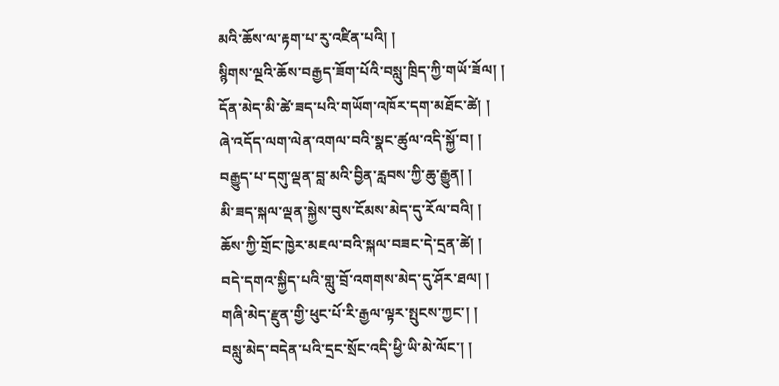མའི་ཆོས་ལ་རྟག་པ་རུ་འཛིན་པའི། །
སྙིགས་ལྔའི་ཆོས་བརྒྱད་ཟོག་པོའི་བསླུ་ཁྲིད་ཀྱི་གཡོ་ཟོལ། །
དོན་མེད་མི་ཚེ་ཟད་པའི་གཡོག་འཁོར་དག་མཐོང་ཚེ། །
ཞེ་འདོད་ལག་ལེན་འགལ་བའི་སྣང་ཚུལ་འདི་སྐྱོ་བ། །
བརྒྱུད་པ་དགུ་ལྡན་བླ་མའི་བྱིན་རླབས་ཀྱི་ཆུ་རྒྱུན། །
མི་ཟད་སྐལ་ལྡན་སྐྱེས་བུས་ངོམས་མེད་དུ་རོལ་བའི། །
ཆོས་ཀྱི་གྲོང་ཁྱེར་མཇལ་བའི་སྐལ་བཟང་དེ་དྲན་ཚེ། །
བདེ་དགའ་སྐྱིད་པའི་གླུ་བྲོ་འགགས་མེད་དུ་ཤོར་ཐལ། །
གཞི་མེད་རྫུན་གྱི་ཕུང་པོ་རི་རྒྱལ་ལྟར་སྤུངས་ཀྱང་། །
བསླུ་མེད་བདེན་པའི་དྲང་སྲོང་འདི་ཕྱི་ཡི་མེ་ལོང་། །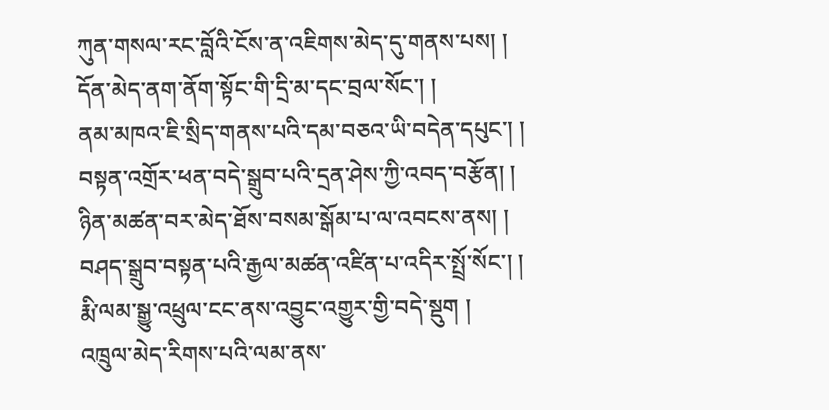ཀུན་གསལ་རང་བློའི་ངོས་ན་འཇིགས་མེད་དུ་གནས་པས། །
དོན་མེད་ནག་ནོག་སྟོང་གི་དྲི་མ་དང་བྲལ་སོང་། །
ནམ་མཁའ་ཇི་སྲིད་གནས་པའི་དམ་བཅའ་ཡི་བདེན་དཔུང་། །
བསྟན་འགྲོར་ཕན་བདེ་སྒྲུབ་པའི་དྲན་ཤེས་ཀྱི་འབད་བརྩོན། །
ཉིན་མཚན་བར་མེད་ཐོས་བསམ་སྒོམ་པ་ལ་འབངས་ནས། །
བཤད་སྒྲུབ་བསྟན་པའི་རྒྱལ་མཚན་འཛིན་པ་འདིར་སྤྲོ་སོང་། །
རྨི་ལམ་སྒྱུ་འཕྲུལ་ངང་ནས་འབྱུང་འགྱུར་གྱི་བདེ་སྡུག །
འཁྲུལ་མེད་རིགས་པའི་ལམ་ནས་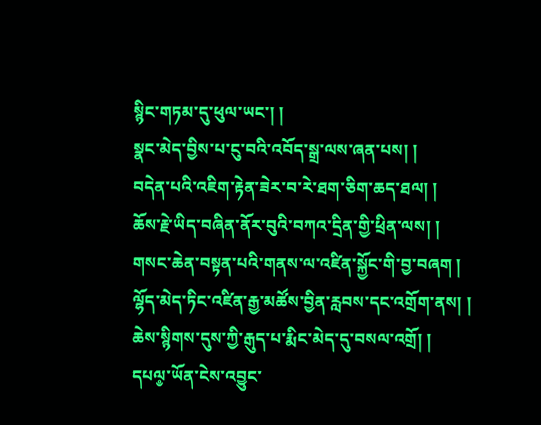སྙིང་གཏམ་དུ་ཕུལ་ཡང་། །
སྣང་མེད་བྱིས་པ་ངུ་བའི་འབོད་སྒྲ་ལས་ཞན་པས། །
བདེན་པའི་འཇིག་རྟེན་ཟེར་བ་རེ་ཐག་ཅིག་ཆད་ཐལ། །
ཆོས་རྗེ་ཡིད་བཞིན་ནོར་བུའི་བཀའ་དྲིན་གྱི་ཕྲིན་ལས། །
གསང་ཆེན་བསྟན་པའི་གནས་ལ་འཛིན་སྐྱོང་གི་བྱ་བཞག །
ལྷོད་མེད་ཏིང་འཛིན་རྒྱ་མཚོས་བྱིན་རླབས་དང་འགྲོག་ནས། །
ཆེས་སྙིགས་དུས་ཀྱི་རྒུད་པ་རྨིང་མེད་དུ་བསལ་འགྲོ། །
དཔལ༵་ཡོན་ངེས་འབྱུང་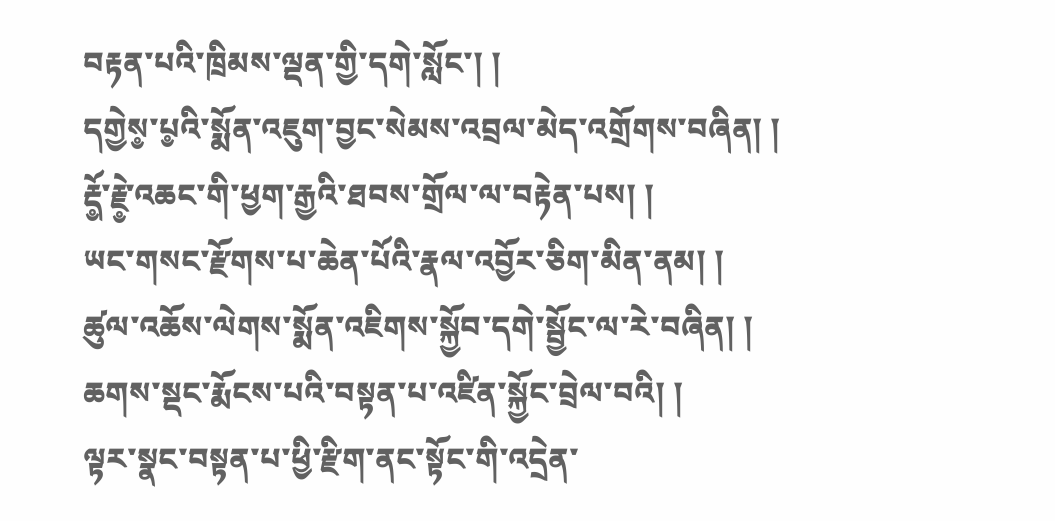བརྟན་པའི་ཁྲིམས་ལྡན་གྱི་དགེ་སློང་། །
དགྱེས༵་པ༵འི་སྨོན་འཇུག་བྱང་སེམས་འབྲལ་མེད་འགྲོགས་བཞིན། །
རྡོ༵་རྗེ༵་འཆང་གི་ཕྱག་རྒྱའི་ཐབས་གྲོལ་ལ་བརྟེན་པས། །
ཡང་གསང་རྫོགས་པ་ཆེན་པོའི་རྣལ་འབྱོར་ཅིག་མིན་ནམ། །
ཚུལ་འཆོས་ལེགས་སྨོན་འཇིགས་སྐྱོབ་དགེ་སྦྱོང་ལ་རེ་བཞིན། །
ཆགས་སྡང་རྨོངས་པའི་བསྟན་པ་འཛིན་སྐྱོང་བྲེལ་བའི། །
ལྟར་སྣང་བསྟན་པ་ཕྱི་རྫིག་ནང་སྟོང་གི་འདྲེན་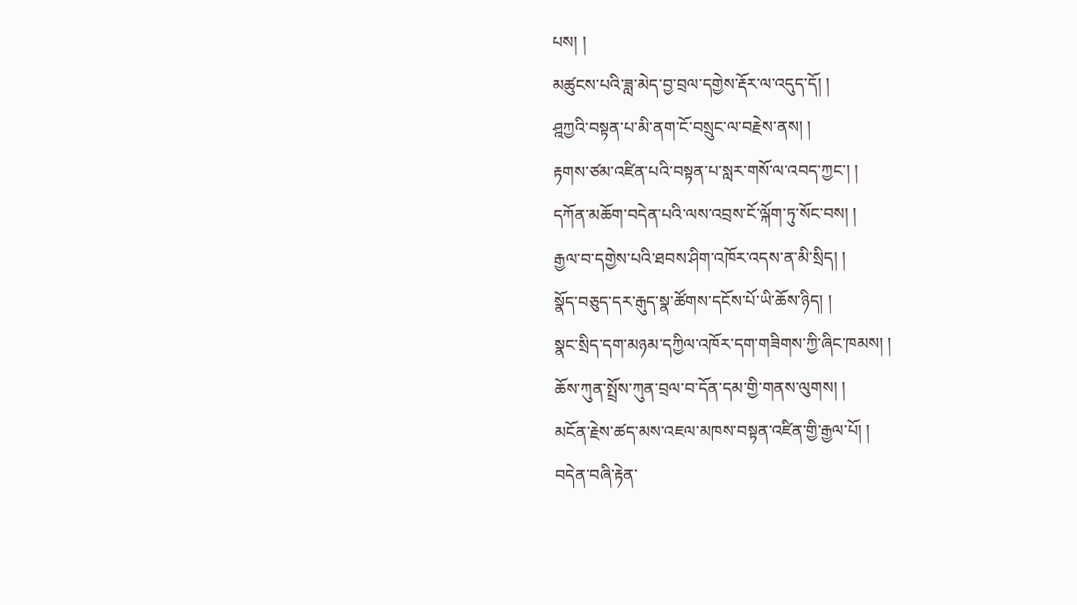པས། །
མཚུངས་པའི་ཟླ་མེད་བྱ་བྲལ་དགྱེས་རྡོར་ལ་འདུད་དོ། །
ཤྰཀྱའི་བསྟན་པ་མི་ནག་ངོ་བསྲུང་ལ་བརྗེས་ནས། །
རྟགས་ཙམ་འཛིན་པའི་བསྟན་པ་སླར་གསོ་ལ་འབད་ཀྱང་། །
དཀོན་མཆོག་བདེན་པའི་ལས་འབྲས་ངོ་ལྐོག་ཏུ་སོང་བས། །
རྒྱལ་བ་དགྱེས་པའི་ཐབས་ཤིག་འཁོར་འདས་ན་མི་སྲིད། །
སྣོད་བཅུད་དར་རྒུད་སྣ་ཚོགས་དངོས་པོ་ཡི་ཆོས་ཉིད། །
སྣང་སྲིད་དག་མཉམ་དཀྱིལ་འཁོར་དག་གཟིགས་ཀྱི་ཞིང་ཁམས། །
ཆོས་ཀུན་སྤྲོས་ཀུན་བྲལ་བ་དོན་དམ་གྱི་གནས་ལུགས། །
མངོན་རྗེས་ཚད་མས་འཇལ་མཁས་བསྟན་འཛིན་གྱི་རྒྱལ་པོ། །
བདེན་བཞི་རྟེན་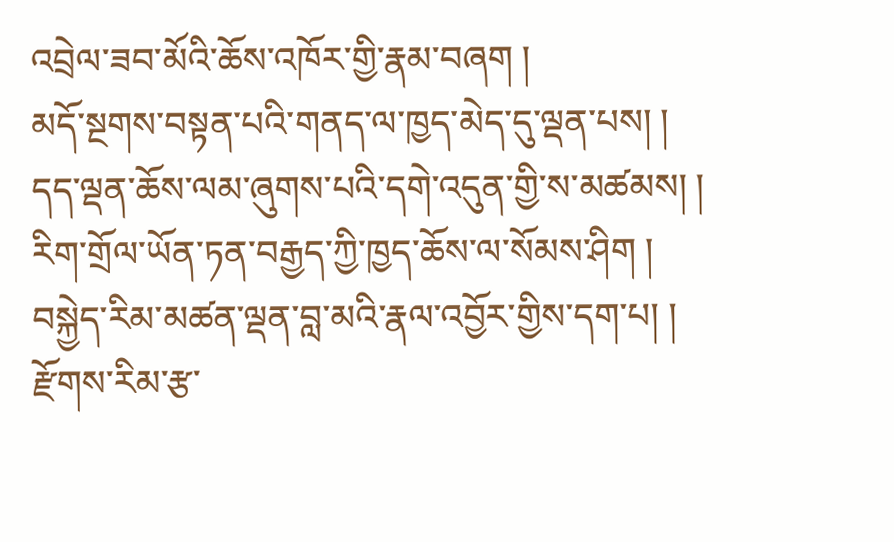འབྲེལ་ཟབ་མོའི་ཆོས་འཁོར་གྱི་རྣམ་བཞག །
མདོ་སྔགས་བསྟན་པའི་གནད་ལ་ཁྱད་མེད་དུ་ལྡན་པས། །
དད་ལྡན་ཆོས་ལམ་ཞུགས་པའི་དགེ་འདུན་གྱི་ས་མཚམས། །
རིག་གྲོལ་ཡོན་ཏན་བརྒྱད་ཀྱི་ཁྱད་ཆོས་ལ་སོམས་ཤིག །
བསྐྱེད་རིམ་མཚན་ལྡན་བླ་མའི་རྣལ་འབྱོར་གྱིས་དག་པ། །
རྫོགས་རིམ་རྩ་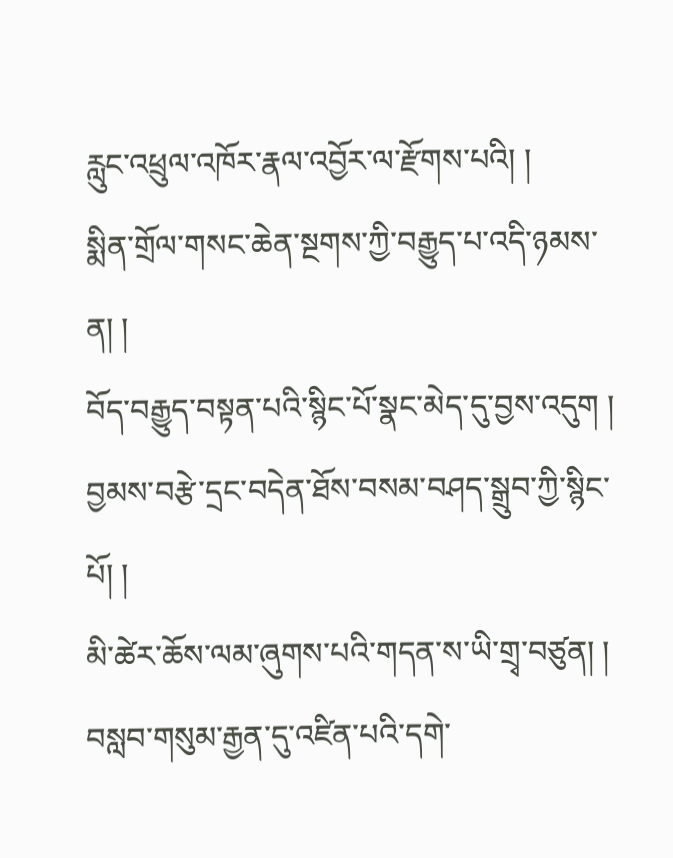རླུང་འཕྲུལ་འཁོར་རྣལ་འབྱོར་ལ་རྫོགས་པའི། །
སྨིན་གྲོལ་གསང་ཆེན་སྔགས་ཀྱི་བརྒྱུད་པ་འདི་ཉམས་ན། །
བོད་བརྒྱུད་བསྟན་པའི་སྙིང་པོ་སྣང་མེད་དུ་བྱས་འདུག །
བྱམས་བརྩེ་དྲང་བདེན་ཐོས་བསམ་བཤད་སྒྲུབ་ཀྱི་སྙིང་པོ། །
མི་ཚེར་ཆོས་ལམ་ཞུགས་པའི་གདན་ས་ཡི་གྲྭ་བཙུན། །
བསླབ་གསུམ་རྒྱན་དུ་འཛིན་པའི་དགེ་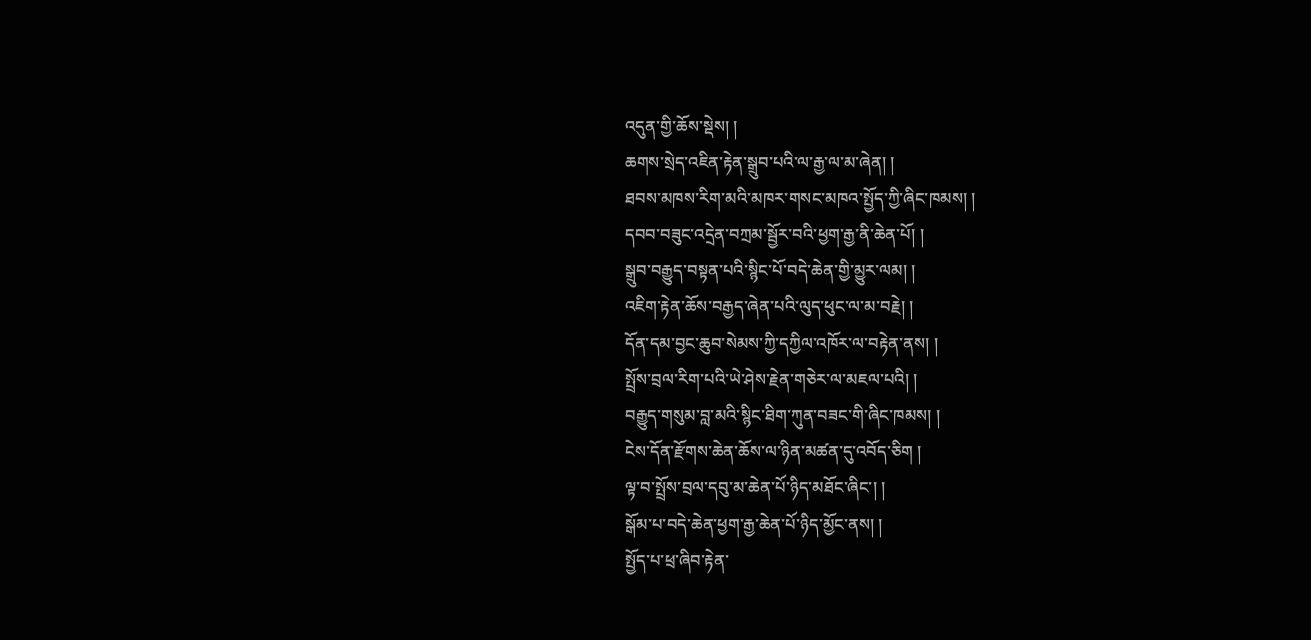འདུན་གྱི་ཆོས་སྡེས། །
ཆགས་སྲེད་འཇིན་རྟེན་སྒྲུབ་པའི་ལ་རྒྱ་ལ་མ་ཞེན། །
ཐབས་མཁས་རིག་མའི་མཁར་གསང་མཁའ་སྤྱོད་ཀྱི་ཞིང་ཁམས། །
དབབ་བཟུང་འདྲེན་བཀྲམ་སྦྱོར་བའི་ཕྱག་རྒྱ་ནི་ཆེན་པོ། །
སྒྲུབ་བརྒྱུད་བསྟན་པའི་སྙིང་པོ་བདེ་ཆེན་གྱི་མྱུར་ལམ། །
འཇིག་རྟེན་ཆོས་བརྒྱད་ཞེན་པའི་ལུད་ཕུང་ལ་མ་བརྗེ། །
དོན་དམ་བྱང་ཆུབ་སེམས་ཀྱི་དཀྱིལ་འཁོར་ལ་བརྟེན་ནས། །
སྤྲོས་བྲལ་རིག་པའི་ཡེ་ཤེས་རྗེན་གཅེར་ལ་མཇལ་པའི། །
བརྒྱུད་གསུམ་བླ་མའི་སྙིང་ཐིག་ཀུན་བཟང་གི་ཞིང་ཁམས། །
ངེས་དོན་རྫོགས་ཆེན་ཆོས་ལ་ཉིན་མཚན་དུ་འབོད་ཅིག །
ལྟ་བ་སྤྲོས་བྲལ་དབུ་མ་ཆེན་པོ་ཉིད་མཐོང་ཞིང་། །
སྒོམ་པ་བདེ་ཆེན་ཕྱག་རྒྱ་ཆེན་པོ་ཉིད་མྱོང་ནས། །
སྤྱོད་པ་ཕྲ་ཞིབ་རྟེན་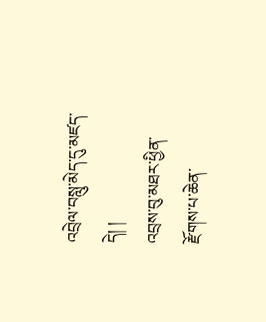འབྲེལ་བསླུ་མེད་དུ་མཛད་དེ། །
འབྲས་བུ་མཐར་ཕྱིན་རྫོགས་པ་ཆེན་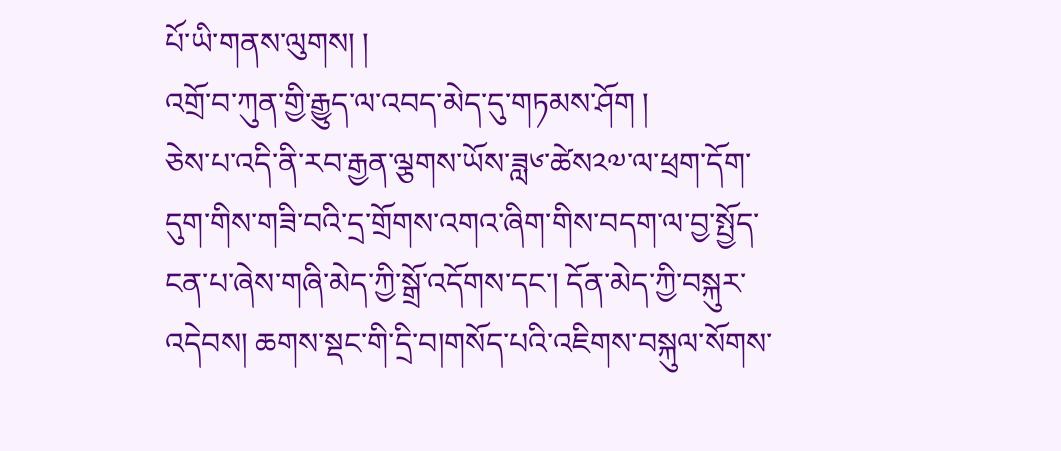པོ་ཡི་གནས་ལུགས། །
འགྲོ་བ་ཀུན་གྱི་རྒྱུད་ལ་འབད་མེད་དུ་གཏམས་ཤོག །
ཅེས་པ་འདི་ནི་རབ་རྒྱན་ལྕགས་ཡོས་ཟླ༦་ཚེས༢༧་ལ་ཕྲག་དོག་དུག་གིས་གཟི་བའི་དྲ་གྲོགས་འགའ་ཞིག་གིས་བདག་ལ་བྱ་སྤྱོད་ངན་པ་ཞེས་གཞི་མེད་ཀྱི་སྒྲོ་འདོགས་དང་། དོན་མེད་ཀྱི་བསྐུར་འདེབས། ཆགས་སྡང་གི་དྲི་བ།གསོད་པའི་འཇིགས་བསྐུལ་སོགས་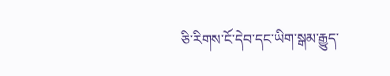ཅི་རིགས་ངོ་དེབ་དང་ཡིག་སྒམ་རྒྱུད་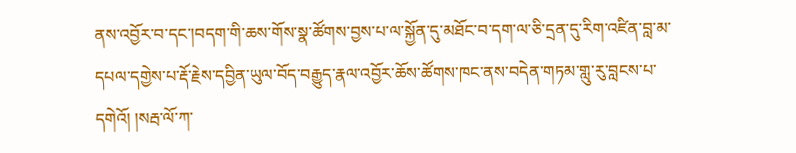ནས་འབྱོར་བ་དང་།བདག་གི་ཆས་གོས་སྣ་ཚོགས་བྱས་པ་ལ་སྐྱོན་དུ་མཐོང་བ་དག་ལ་ཅི་དྲན་དུ་རིག་འཛིན་བླ་མ་དཔལ་དགྱེས་པ་རྡོ་རྗེས་དབྱིན་ཡུལ་བོད་བརྒྱུད་རྣལ་འབྱོར་ཆོས་ཚོགས་ཁང་ནས་བདེན་གཏམ་གླུ་རུ་བླངས་པ་དགེའོ། །སརྦ་ལོ་ཀ་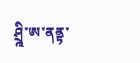ཤྲྰི་ཨ་ནནྟ་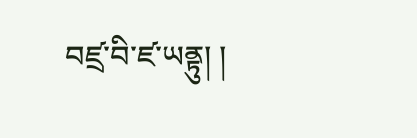བཛྲ་བི་ཛ་ཡནྟུ། །